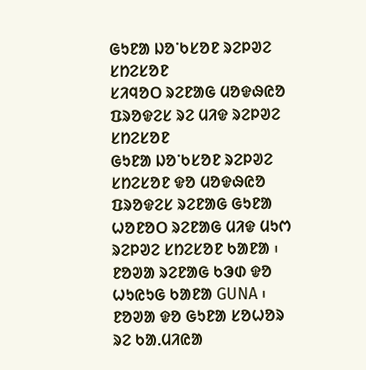ᱜᱩᱱᱟ ᱡᱚᱸᱠᱥᱚᱱ ᱨᱮᱞᱣᱮ ᱥᱴᱮᱥᱚᱱ
ᱥᱤᱧᱚᱛ ᱨᱮᱱᱟᱜ ᱢᱚᱫᱷᱭᱚ ᱯᱨᱚᱫᱮᱥ ᱨᱮ ᱢᱤᱫ ᱨᱮᱞᱣᱮ ᱥᱴᱮᱥᱚᱱ
ᱜᱩᱱᱟ ᱡᱚᱸᱠᱥᱚᱱ ᱨᱮᱞᱣᱮ ᱥᱴᱮᱥᱚᱱ ᱫᱚ ᱢᱚᱫᱷᱭᱚ ᱯᱨᱚᱫᱮᱥ ᱨᱮᱱᱟᱜ ᱜᱩᱱᱟ ᱦᱚᱱᱚᱛ ᱨᱮᱱᱟᱜ ᱢᱤᱫ ᱢᱩᱬ ᱨᱮᱞᱣᱮ ᱥᱴᱮᱥᱚᱱ ᱠᱟᱱᱟ ᱾ ᱱᱚᱣᱟ ᱨᱮᱱᱟᱜ ᱠᱳᱰ ᱫᱚ ᱦᱩᱭᱩᱜ ᱠᱟᱱᱟ GUNA ᱾ ᱱᱚᱣᱟ ᱫᱚ ᱜᱩᱱᱟ ᱥᱚᱦᱚᱨ ᱨᱮ ᱠᱟᱹᱢᱤᱭᱟ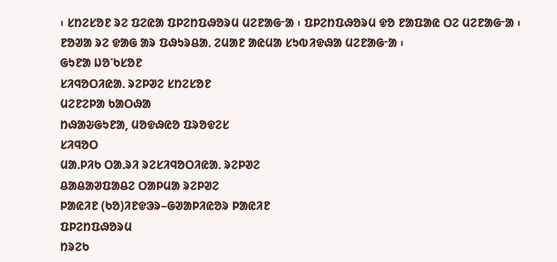᱾ ᱥᱴᱮᱥᱚᱱ ᱨᱮ ᱯᱮᱭᱟ ᱯᱞᱮᱴᱯᱷᱚᱨᱢ ᱢᱮᱱᱟᱜᱼᱟ ᱾ ᱯᱞᱮᱴᱯᱷᱚᱨᱢ ᱫᱚ ᱱᱟᱯᱟᱭ ᱛᱮ ᱢᱮᱱᱟᱜᱼᱟ ᱾ ᱱᱚᱣᱟ ᱨᱮ ᱫᱟᱜ ᱟᱨ ᱯᱷᱩᱨᱪᱟᱹ ᱮᱢᱟᱱ ᱟᱭᱢᱟ ᱥᱩᱵᱤᱫᱷᱟ ᱢᱮᱱᱟᱜᱼᱟ ᱾
ᱜᱩᱱᱟ ᱡᱚᱸᱠᱥᱚᱱ
ᱥᱤᱧᱚᱛᱤᱭᱟᱹ ᱨᱮᱞᱣᱮ ᱥᱴᱮᱥᱚᱱ
ᱢᱮᱱᱮᱞᱟ ᱠᱟᱛᱷᱟ
ᱴᱷᱟᱶᱜᱩᱱᱟ, ᱢᱚᱫᱷᱭᱚ ᱯᱨᱚᱫᱮᱥ
ᱥᱤᱧᱚᱛ
ᱢᱟᱹᱞᱤᱠ ᱛᱟᱹᱨᱤ ᱨᱮᱥᱤᱧᱚᱛᱤᱭᱟᱹ ᱨᱮᱞᱣᱮ
ᱪᱟᱪᱟᱣᱯᱟᱪᱮ ᱛᱟᱞᱢᱟ ᱨᱮᱞᱣᱮ
ᱞᱟᱭᱤᱱ (ᱠᱚ)ᱤᱱᱫᱳᱨ–ᱜᱣᱟᱞᱤᱭᱚᱨ ᱞᱟᱭᱤᱱ
ᱯᱞᱮᱴᱯᱷᱚᱨᱢ
ᱴᱨᱮᱠ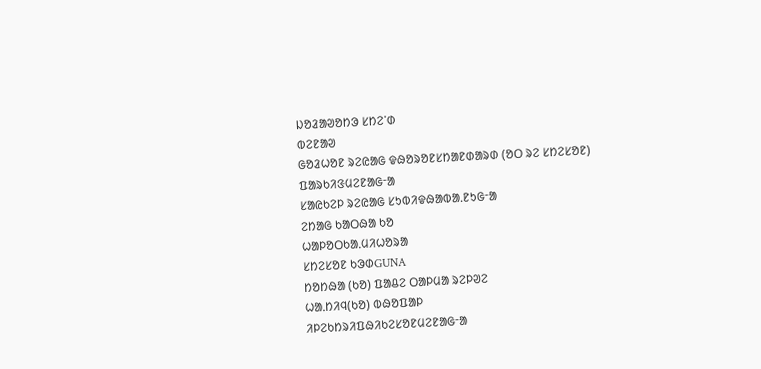ᱡᱚᱲᱟᱣᱚᱴᱳ ᱥᱴᱮᱸᱰ
ᱵᱮᱱᱟᱣ
ᱜᱚᱲᱦᱚᱱ ᱨᱮᱭᱟᱜ ᱫᱷᱚᱨᱚᱱᱥᱴᱟᱱᱰᱟᱨᱰ (ᱚᱛ ᱨᱮ ᱥᱴᱮᱥᱚᱱ)
ᱯᱟᱨᱠᱤᱝᱢᱮᱱᱟᱜᱼᱟ
ᱥᱟᱭᱠᱮᱞ ᱨᱮᱭᱟᱜ ᱥᱩᱵᱤᱫᱷᱟᱵᱟᱹᱱᱩᱜᱼᱟ
ᱮᱴᱟᱜ ᱠᱟᱛᱷᱟ ᱠᱚ
ᱦᱟᱞᱚᱛᱠᱟᱹᱢᱤᱦᱚᱨᱟ
ᱥᱴᱮᱥᱚᱱ ᱠᱳᱰGUNA
ᱴᱚᱴᱷᱟ (ᱠᱚ) ᱯᱟᱪᱮ ᱛᱟᱞᱢᱟ ᱨᱮᱞᱣᱮ
ᱦᱟᱹᱴᱤᱧ(ᱠᱚ) ᱵᱷᱚᱯᱟᱞ
ᱤᱞᱮᱠᱴᱨᱤᱯᱷᱤᱠᱮᱥᱚᱱᱢᱮᱱᱟᱜᱼᱟ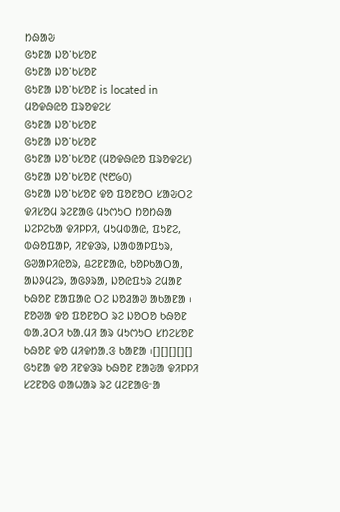ᱴᱷᱟᱶ
ᱜᱩᱱᱟ ᱡᱚᱸᱠᱥᱚᱱ
ᱜᱩᱱᱟ ᱡᱚᱸᱠᱥᱚᱱ
ᱜᱩᱱᱟ ᱡᱚᱸᱠᱥᱚᱱ is located in ᱢᱚᱫᱷᱭᱚ ᱯᱨᱚᱫᱮᱥ
ᱜᱩᱱᱟ ᱡᱚᱸᱠᱥᱚᱱ
ᱜᱩᱱᱟ ᱡᱚᱸᱠᱥᱚᱱ
ᱜᱩᱱᱟ ᱡᱚᱸᱠᱥᱚᱱ (ᱢᱚᱫᱷᱭᱚ ᱯᱨᱚᱫᱮᱥ)
ᱜᱩᱱᱟ ᱡᱚᱸᱠᱥᱚᱱ (᱑᱘᱙᱐)
ᱜᱩᱱᱟ ᱡᱚᱸᱠᱥᱚᱱ ᱫᱚ ᱯᱚᱱᱚᱛ ᱥᱟᱶᱛᱮ ᱫᱤᱥᱚᱢ ᱨᱮᱱᱟᱜ ᱢᱩᱬᱩᱛ ᱴᱚᱴᱷᱟ ᱡᱮᱞᱮᱠᱟ ᱫᱤᱞᱞᱤ, ᱢᱩᱢᱵᱟᱭ, ᱯᱩᱱᱮ, ᱵᱷᱚᱯᱟᱞ, ᱤᱱᱫᱳᱨ, ᱡᱟᱵᱟᱞᱯᱩᱨ, ᱜᱣᱟᱞᱤᱭᱚᱨ, ᱪᱮᱱᱱᱟᱭ, ᱠᱚᱞᱠᱟᱛᱟ, ᱟᱡᱽᱢᱮᱨ, ᱟᱜᱽᱨᱟ, ᱡᱚᱭᱯᱩᱨ ᱮᱢᱟᱱ ᱠᱷᱚᱱ ᱱᱟᱯᱟᱭ ᱛᱮ ᱡᱚᱲᱟᱣ ᱟᱠᱟᱱᱟ ᱾ ᱱᱚᱣᱟ ᱫᱚ ᱯᱚᱱᱚᱛ ᱨᱮ ᱡᱚᱛᱚ ᱠᱷᱚᱱ ᱵᱟᱹᱲᱛᱤ ᱠᱟᱹᱢᱤ ᱟᱨ ᱢᱩᱬᱩᱛ ᱥᱴᱮᱥᱚᱱ ᱠᱷᱚᱱ ᱫᱚ ᱢᱤᱫᱴᱟᱹᱝ ᱠᱟᱱᱟ ᱾[][][][][]
ᱜᱩᱱᱟ ᱫᱚ ᱤᱱᱫᱳᱨ ᱠᱷᱚᱱ ᱱᱟᱶᱟ ᱫᱤᱞᱞᱤ ᱥᱮᱱᱚᱜ ᱰᱟᱦᱟᱨ ᱨᱮ ᱢᱮᱱᱟᱜᱼᱟ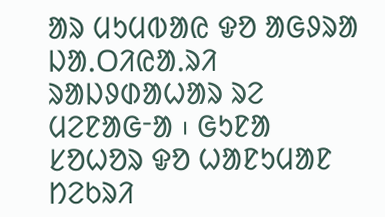ᱟᱨ ᱢᱩᱢᱵᱟᱭ ᱫᱚ ᱟᱜᱽᱨᱟ ᱡᱟᱹᱛᱤᱭᱟᱹᱨᱤ ᱨᱟᱡᱽᱰᱟᱦᱟᱨ ᱨᱮ ᱢᱮᱱᱟᱜᱼᱟ ᱾ ᱜᱩᱱᱟ ᱥᱚᱦᱚᱨ ᱫᱚ ᱦᱟᱱᱩᱢᱟᱱ ᱴᱮᱠᱨᱤ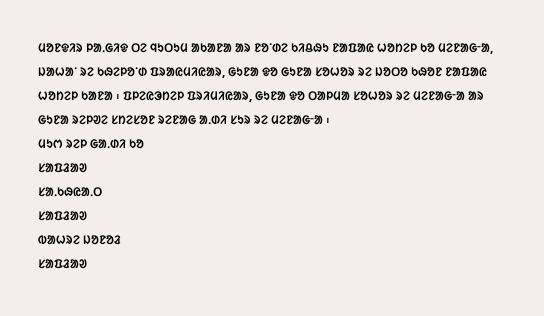ᱢᱚᱱᱫᱤᱨ ᱞᱟᱹᱜᱤᱫ ᱛᱮ ᱧᱩᱛᱩᱢ ᱟᱠᱟᱱᱟ ᱟᱨ ᱱᱚᱸᱰᱮ ᱠᱤᱪᱷᱩ ᱱᱟᱯᱟᱭ ᱦᱚᱴᱮᱞ ᱠᱚ ᱢᱮᱱᱟᱜᱼᱟ, ᱡᱟᱦᱟᱸ ᱨᱮ ᱠᱷᱮᱞᱚᱸᱰ ᱯᱨᱟᱭᱢᱤᱭᱟᱨ, ᱜᱩᱱᱟ ᱫᱚ ᱜᱩᱱᱟ ᱥᱚᱦᱚᱨ ᱨᱮ ᱡᱚᱛᱚ ᱠᱷᱚᱱ ᱱᱟᱯᱟᱭ ᱦᱚᱴᱮᱞ ᱠᱟᱱᱟ ᱾ ᱯᱞᱮᱭᱳᱴᱮᱞ ᱯᱨᱤᱢᱤᱭᱟᱨ, ᱜᱩᱱᱟ ᱫᱚ ᱛᱟᱞᱢᱟ ᱥᱚᱦᱚᱨ ᱨᱮ ᱢᱮᱱᱟᱜᱼᱟ ᱟᱨ ᱜᱩᱱᱟ ᱨᱮᱞᱣᱮ ᱥᱴᱮᱥᱚᱱ ᱨᱮᱱᱟᱜ ᱟᱹᱰᱤ ᱥᱩᱨ ᱨᱮ ᱢᱮᱱᱟᱜᱼᱟ ᱾
ᱢᱩᱬ ᱨᱮᱞ ᱜᱟᱹᱰᱤ ᱠᱚ
ᱥᱟᱯᱲᱟᱣ
ᱥᱟᱹᱠᱷᱭᱟᱹᱛ
ᱥᱟᱯᱲᱟᱣ
ᱵᱟᱦᱨᱮ ᱡᱚᱱᱚᱲ
ᱥᱟᱯᱲᱟᱣ